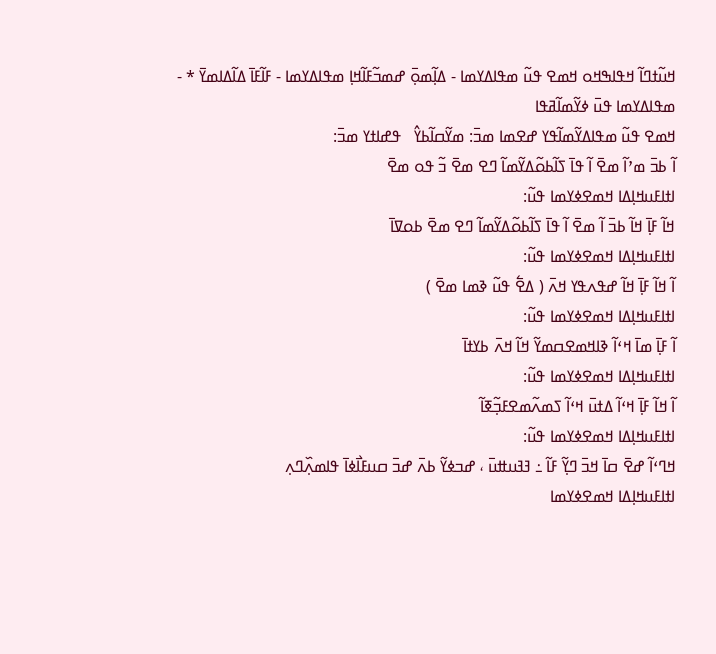ߞߎ߬ߙߣߊ߬ ߞߟߊߒߞߋ ߞߘߐ ߟߎ߬ ߘߟߊߡߌߘߊ - ߡߊ߲߬ߘߋ߲߫ ߝߘߏ߬ߓߊ߬ߞߊ߲ ߘߟߊߡߌߘߊ - ߓߊ߬ߓߊ߫ ߡߊ߬ߡߊߘߌ߫ * - ߘߟߊߡߌߘߊ ߟߎ߫ ߦߌ߬ߘߊ߬ߥߟߊ
ߞߘߐ ߟߎ߬ ߘߟߊߡߌ߬ߘߊ߬ߟߌ ߝߐߘߊ ߘߏ߫: ߘߌ߬ߛߊ߬ߕߌ߮   ߟߝߊߙߌ ߘߏ߫:
ߊ߬ ߕߏ߫ ߘߴߊ߬ ߘߐ߫ ߊ߬ ߟߊ߫ ߖߊ߬ߕߋ߬ߡߌ߬ߘߊ߬ ߣߐ ߘߐ߫ ߏ߬ ߟߋ ߘߐ߫
ߊߙߊߓߎߞߊ߲ߡߊ ߞߘߐߦߌߘߊ ߟߎ߬:
ߞߊ߬ ߓߊ߲߫ ߞߊ߬ ߕߏ߫ ߊ߬ ߘߐ߫ ߊ߬ ߟߊ߫ ߖߊ߬ߕߋ߬ߡߌ߬ߘߊ߬ ߣߐ ߘߐ߫ ߕߋߜߊ߫
ߊߙߊߓߎߞߊ߲ߡߊ ߞߘߐߦߌߘߊ ߟߎ߬:
ߊ߬ ߞߊ߬ ߓߊ߲߫ ߞߊ߬ ߝߟߍߟߌ ߞߍ߫ ( ߡߐ߱ ߟߎ߬ ߢߘߊ ߘߐ߫ )
ߊߙߊߓߎߞߊ߲ߡߊ ߞߘߐߦߌߘߊ ߟߎ߬:
ߊ߬ ߓߊ߲߫ ߘߊ߫ ߞߵߊ߬ ߢߊߞߘߐߛߘߌ߬ ߞߊ߬ ߞߍ߫ ߕߌߙߊ߫
ߊߙߊߓߎߞߊ߲ߡߊ ߞߘߐߦߌߘߊ ߟߎ߬:
ߊ߬ ߞߊ߬ ߓߊ߲߫ ߞߵߊ߬ ߡߙߎ߫ ߞߵߊ߬ ߖߘߍ߬ߘߐߓߏ߲߬ߧߊ߬
ߊߙߊߓߎߞߊ߲ߡߊ ߞߘߐߦߌߘߊ ߟߎ߬:
ߞߣߵߊ߬ ߝߐ߫ ߛߊ߫ ߞߏ߫ ߣߌ߲߬ ߓߊ߬ ߸ ߔߔߎߚߎ߫ ، ߝߏߦߌ߬ ߕߍ߫ ߝߏ߫ ߛߎߓߊ߯ߦߊ߫ ߟߊߘߍ߲߰ߣߍ߲
ߊߙߊߓߎߞߊ߲ߡߊ ߞߘߐߦߌߘߊ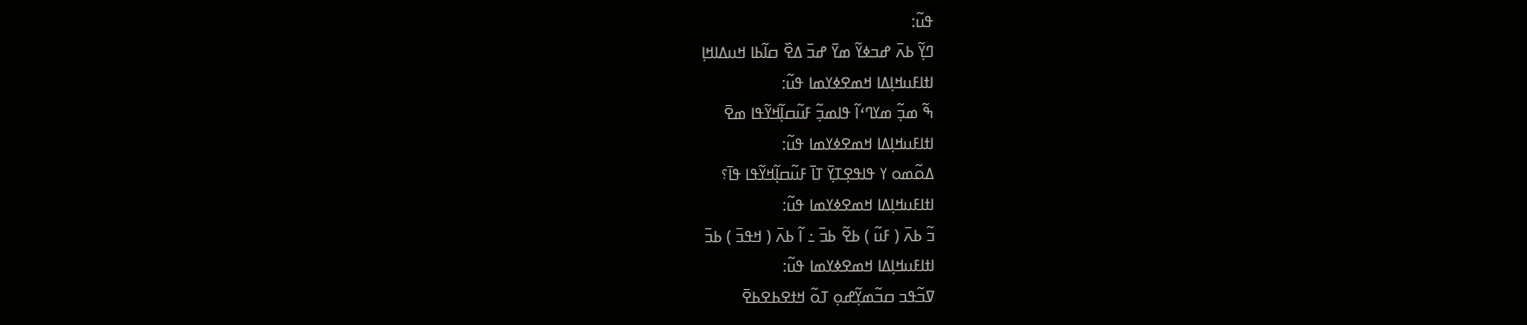ߟߎ߬:
ߣߌ߲߬ ߕߍ߫ ߝߏߦߌ߬ ߘߌ߫ ߝߏ߫ ߡߐ߰ ߛߊ߬ߕߊ ߞߎߡߊߞߊ߲
ߊߙߊߓߎߞߊ߲ߡߊ ߞߘߐߦߌߘߊ ߟߎ߬:
ߒ߬ ߘߏ߲߬ ߘߌߣߵߊ߬ ߟߊߘߏ߲߬ ߓߎ߬ߛߊ߲߬ߞߌ߬ߟߊ ߘߐ߫
ߊߙߊߓߎߞߊ߲ߡߊ ߞߘߐߦߌߘߊ ߟߎ߬:
ߡߋ߬ߘߋ ߌ ߟߊߟߐ߲ߠߌ߲߫ ߠߊ߫ ߓߎ߬ߛߊ߲߬ߞߌ߬ߟߊ ߟߊ߫؟
ߊߙߊߓߎߞߊ߲ߡߊ ߞߘߐߦߌߘߊ ߟߎ߬:
ߏ߬ ߕߍ߫ ( ߓߎ߬ ) ߕߐ߬ ߕߏ߫ ߸ ߊ߬ ߕߍ߫ ( ߞߟߏ߫ ) ߕߏ߫
ߊߙߊߓߎߞߊ߲ߡߊ ߞߘߐߦߌߘߊ ߟߎ߬:
ߜߏ߬ߟߏ ߛߏ߬ߘߌ߲߬ߝߋ߲ ߠߋ߬ ߞߙߐߕߐߕߐ߫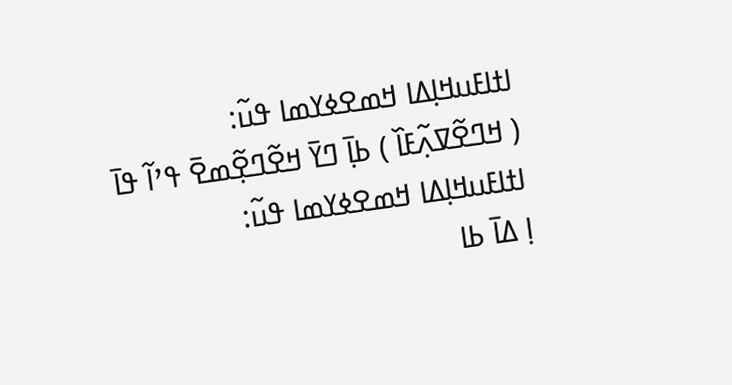ߊߙߊߓߎߞߊ߲ߡߊ ߞߘߐߦߌߘߊ ߟߎ߬:
( ߞߣߐ߬ߜߍ߲߬ߓߊ߰ ) ߕߊ߲߫ ߣߌ߫ ߞߐ߬ߣߐ߲߬ߘߐ߫ ߟߴߊ߬ ߟߊ߫
ߊߙߊߓߎߞߊ߲ߡߊ ߞߘߐߦߌߘߊ ߟߎ߬:
ߊ߲ ߡߊ߫ ߕߊ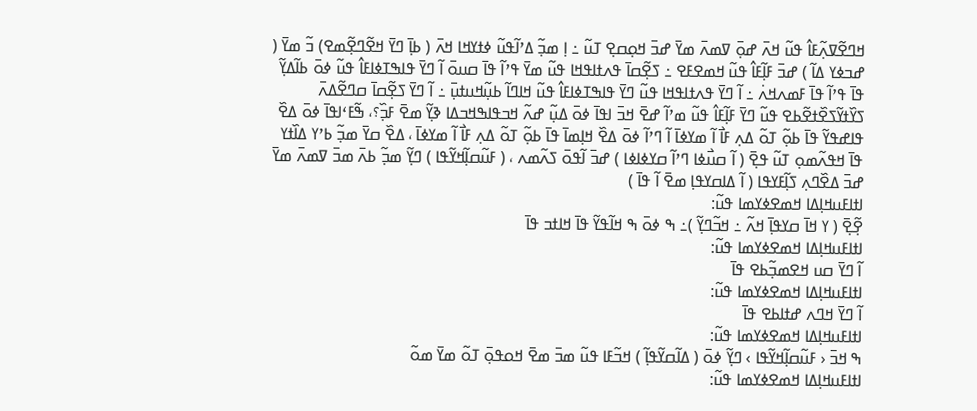ߞߣߐ߬ߜߍ߲߬ߓߊ߮ ߟߎ߬ ߞߍ߫ ߝߋ߲߫ ߜߘߍ߫ ߘߌ߫ ߝߏ߫ ߞߋ߲ߛߐ߲ ߠߎ߬ ߸ ߊ߲ ߘߏ߲߬ ߡߴߊ߬ߟߎ߬ ߦߙߌߞߊ ߞߍ߫ ( ߕߊ߲߫ ߣߌ߫ ߞߐ߬ߣߐ߲߬ߘߐ) ߏ߬ ߘߌ߫ ( ߝߏߦߌ ߡߊ߬ ) ߝߏ߫ ߓߊ߲߬ߓߊ߮ ߟߎ߬ ߞߘߐߓߐ ߸ ߖߐ߲߬ߛߊ߫ ߟߍߙߊߟߞߊ ߟߎ߬ ߘߌ߫ ߟߴߊ߬ ߟߊ߫ ߛߎߋ߫ ߊ߬ ߣߌ߫ ߟߊߒߠߦߊߓߊ߮ ߟߎ߬ ߦߋ߫ ߕߊ߬ߡߌ߲߬ ߟߊ߫ ߟߴߊ߬ ߟߊ߫ ߓߘߍߞߍ߭ ߸ ߊ߬ ߣߌ߫ ߟߍߙߊߟߞߊ ߟߎ߬ ߣߌ߫ ߟߊߒߠߦߊߓߊ߮ ߟߎ߬ ߞߊߣߊ߬ ߕߎ߲߬ߞߎߙߎ߲߫ ߸ ߊ߬ ߣߌ߫ ߖߐ߲߬ߛߊ߫ ߛߣߐ߬ߡߍ߫ ߖߌ߰ߙߌ߬ߖߐ߰ߙߐ߬ߕߐ ߟߎ߬ ߣߌ߫ ߓߊ߲߬ߓߊ߮ ߟߎ߬ ߘߴߊ߬ ߝߐ߫ ߞߏ߫ ߊߟߊ߫ ߦߋ߫ ߡߎ߲߬ ߝߍ߬ ߞߏߟߊߒߞߏߡߊ ߢߌ߲߬ ߘߐ߫ ߓߏ߲߰؟، ߒ߬ߓߵߊߟߊ߫ ߦߋ߫ ߡߐ߰ ߟߊߝߟߌ߬ ߟߊ߫ ߕߋ߲߬ ߠߋ߬ ߡߍ߲ ߓߊ߯ ߊ߬ ߘߌߦߊ߫ ߊ߬ ߣߴߊ߬ ߦߋ߫ ߡߐ߰ ߞߊ߲ߘߊ߫ ߟߊ߫ ߕߋ߲߬ ߠߋ߬ ߡߍ߲ ߓߊ߯ ߊ߬ ߘߌߦߊ߫ ، ߡߐ߰ ߛߌ߫ ߘߏ߲߬ ߕߴߌ ߡߊ߰ߙߌ ߟߊ߫ ߞߟߍ߬ߘߋ߲ ߠߎ߬ ߟߐ߲߫ ( ߊ߬ ߛߎ߯ߦߊ ߣߴߊ߬ ߛߌߦߊߦߊ ) ߝߏ߫ ߊ߬ߟߋ߫ ߖߍ߬ߘߍ ، ( ߓߎ߬ߛߊ߲߬ߞߌ߬ߟߊ ) ߣߌ߲߬ ߘߏ߲߬ ߕߍ߫ ߘߏ߫ ߜߘߍ߫ ߘߌ߫ ߝߏ߫ ߡߐ߰ߣߍ߲ ߖߊ߲߬ߓߌߟߊ ( ߊ߬ ߡߊߛߌߟߊ߲ ߘߐ߫ ߊ߬ ߟߊ߫ )
ߊߙߊߓߎߞߊ߲ߡߊ ߞߘߐߦߌߘߊ ߟߎ߬:
ߐ߲߬ߐ߲߫ ( ߌ ߞߊ߫ ߛߌߟߊ߲߫ ߞߍ߬ ߸ ߞߏ߬ߣߌ߲߬ )߸ ߒ ߦߋ߫ ߒ ߞߊ߬ߟߌ߬ ߟߊ߫ ߞߊߙߏ ߟߊ߫
ߊߙߊߓߎߞߊ߲ߡߊ ߞߘߐߦߌߘߊ ߟߎ߬:
ߊ߬ ߣߌ߫ ߛߎ ߞߐߘߏ߲߬ߕߐ ߟߊ߫
ߊߙߊߓߎߞߊ߲ߡߊ ߞߘߐߦߌߘߊ ߟߎ߬:
ߊ߬ ߣߌ߫ ߞߣߍ ߝߙߊߕߐ ߟߊ߫
ߊߙߊߓߎߞߊ߲ߡߊ ߞߘߐߦߌߘߊ ߟߎ߬:
ߒ ߞߏ߫ ‹ ߓߎ߬ߛߊ߲߬ߞߌ߬ߟߊ › ߣߌ߲߬ ߦߋ߫ ( ߡߊ߬ߛߌ߬ߟߊ߲߬ ) ߞߏ߬ߓߊ ߟߎ߬ ߘߏ߫ ߘߐ߫ ߞߋߟߋ߲߫ ߠߋ߬ ߘߌ߫ ߘߋ߬
ߊߙߊߓߎߞߊ߲ߡߊ ߞߘߐߦߌߘߊ ߟߎ߬: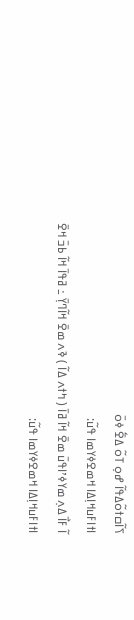ߖߊ߬ߛߙߋ߬ߡߟߊ߬ ߝߋ߲ ߠߋ߬ ߡߐ߱ ߦߋ߫
ߊߙߊߓߎߞߊ߲ߡߊ ߞߘߐߦߌߘߊ ߟߎ߬:
ߊ߬ ߓߊ߯ ߡߍ߲ ߘߌߦߴߊߟߎ߫ ߘߐ߫ ߞߊ߬ ߥߊ߫ ( ߤߙߍ ߡߊ߬ ) ߢߍ ߘߐ߫ ߞߊ߬ߣߌ߲߫ ߸ ߥߟߊ߫ ߞߊ߬ ߕߏ߫ ߞߐ߫
ߊߙߊߓߎߞߊ߲ߡߊ ߞߘߐߦߌߘߊ ߟߎ߬: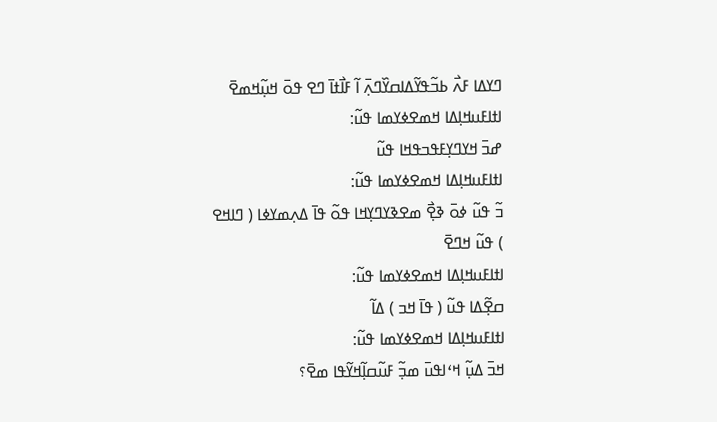ߣߌߡߊ ߓߍ߯ ߕߏ߬ߟߌ߬ߡߊߛߌ߰ߣߍ߲߫ ߊ߬ ߓߊ߯ߙߊ߫ ߣߐ ߟߋ߫ ߞߎ߲߬ߞߘߐ߫
ߊߙߊߓߎߞߊ߲ߡߊ ߞߘߐߦߌߘߊ ߟߎ߬:
ߝߏ߫ ߞߌߣߌ߲ߓߟߏߟߞߊ ߟߎ߬
ߊߙߊߓߎߞߊ߲ߡߊ ߞߘߐߦߌߘߊ ߟߎ߬:
ߏ߬ ߟߎ߬ ߦߋ߫ ߢߐ߲߯ ߘߐߢߌߣߌ߲ߞߊ ߟߋ߬ ߟߊ߫ ߡߍ߲ߘߌߦߊ ( ߣߊߞߐ ) ߟߎ߬ ߞߣߐ߫
ߊߙߊߓߎߞߊ߲ߡߊ ߞߘߐߦߌߘߊ ߟߎ߬:
ߛߐ߲߬ߡߊ ߟߎ߬ ( ߟߊ߫ ߞߏ ) ߡߊ߬
ߊߙߊߓߎߞߊ߲ߡߊ ߞߘߐߦߌߘߊ ߟߎ߬:
ߞߏ߫ ߡߎ߲߬ ߞߵߊߟߎ߫ ߘߏ߲߬ ߓߎ߬ߛߊ߲߬ߞߌ߬ߟߊ ߘߐ߫؟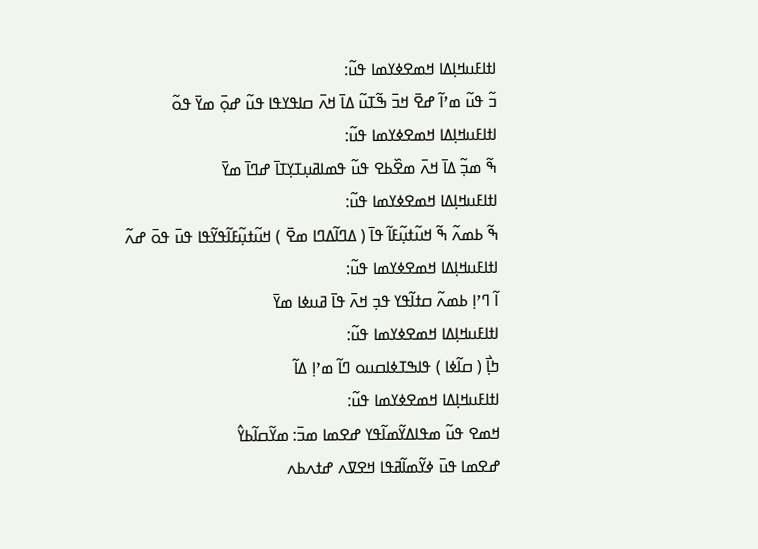ߊߙߊߓߎߞߊ߲ߡߊ ߞߘߐߦߌߘߊ ߟߎ߬:
ߏ߬ ߟߎ߬ ߘߴߊ߬ ߝߐ߫ ߞߏ߫ ߒ߬ߠߎ߬ ߡߊ߫ ߞߍ߫ ߛߊߟߌߟߊ ߟߎ߬ ߝߋ߲߫ ߘߌ߫ ߟߋ߬
ߊߙߊߓߎߞߊ߲ߡߊ ߞߘߐߦߌߘߊ ߟߎ߬:
ߒ߬ ߘߏ߲߬ ߡߊ߫ ߞߍ߫ ߘߐ߰ߕߐ ߟߎ߬ ߟߘߊߥߎ߲ߠߌ߲ߠߊ߫ ߝߣߊ߫ ߘߌ߫
ߊߙߊߓߎߞߊ߲ߡߊ ߞߘߐߦߌߘߊ ߟߎ߬:
ߒ߬ ߕߘߍ߬ ߒ߬ ߞߎ߬ߙߎ߲߬ߓߊ߬ ߟߊ߫ ( ߡߣߊ߬ߡߣߊ ߘߐ߫ ) ߞߎ߬ߙߎ߲߬ߓߊ߬ߟߌ߬ߟߊ ߟߎ߫ ߟߋ߫ ߝߍ߬
ߊߙߊߓߎߞߊ߲ߡߊ ߞߘߐߦߌߘߊ ߟߎ߬:
ߊ߬ ߣߴߊ߲ ߕߘߍ߬ ߛߙߊ߬ߟߌ ߟߏ߲ ߞߍ߫ ߟߊ߫ ߥߎߦߊ ߘߌ߫
ߊߙߊߓߎߞߊ߲ߡߊ ߞߘߐߦߌߘߊ ߟߎ߬:
ߤߊ߲߯ ( ߛߊ߬ߦߊ ) ߟߊߒߠߦߊߛߎߋ ߣߊ߬ ߘߴߊ߲ ߡߊ߬
ߊߙߊߓߎߞߊ߲ߡߊ ߞߘߐߦߌߘߊ ߟߎ߬:
ߞߘߐ ߟߎ߬ ߘߟߊߡߌ߬ߘߊ߬ߟߌ ߝߐߘߊ ߘߏ߫: ߘߌ߬ߛߊ߬ߕߌ߮
ߝߐߘߊ ߟߎ߫ ߦߌ߬ߘߊ߬ߥߟߊ ߞߐߜߍ ߝߙߍߕߍ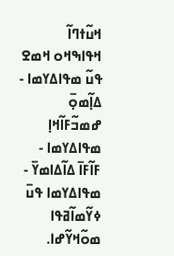ߞߎ߬ߙߣߊ߬ ߞߟߊߒߞߋ ߞߘߐ ߟߎ߬ ߘߟߊߡߌߘߊ - ߡߊ߲߬ߘߋ߲߫ ߝߘߏ߬ߓߊ߬ߞߊ߲ ߘߟߊߡߌߘߊ - ߓߊ߬ߓߊ߫ ߡߊ߬ߡߊߘߌ߫ - ߘߟߊߡߌߘߊ ߟߎ߫ ߦߌ߬ߘߊ߬ߥߟߊ
ߘߋ߬ߞߌ߬ߝߊ.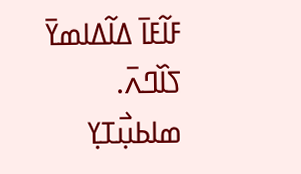ߓߊ߬ߓߊ߫ ߡߊ߬ߡߊߘߌ߫ ߖߊ߰ߣߍ߫.
ߘߊߕߎ߲߯ߠߌ߲